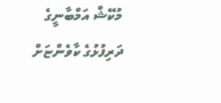މުކޭޝް އަމްބާނީގެ ދަރިފުޅުގެ ކާވެންޏަށް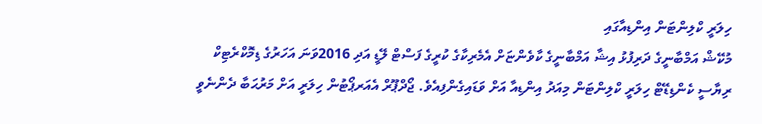ހިލަރީ ކްލިންޓަން އިންޑިއާގައި
މުކޭޝް އަމްބާނީގެ ދަރިފުޅު އިޝާ އަމްބާނީގެ ކާވެންޏަށް އެމެރިކާގެ ކުރީގެ ފަސްޓް ލޭޑީ އަދި 2016ވަނަ އަހަރުގެ ޑިމޮކްރެޓިކް ރިޔާސީ ކެންޑިޑޭޓް ހިލަރީ ކްލިންޓަން މިއަދު އިންޑިއާ އަށް ވަޑައިގެންފިއެވެ. ޖޯދްޕޫރް އެއަރޕޯޓުން ހިލަރީ އަށް މަރުޙަބާ ދެންނެވީ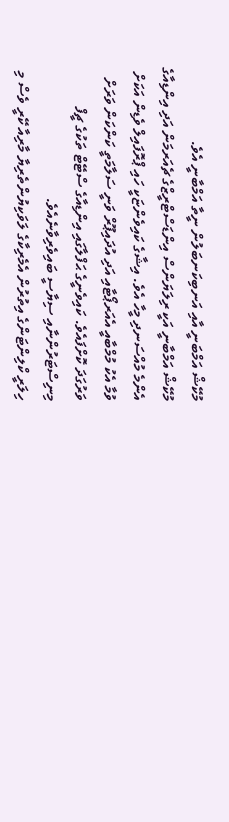މުކޭޝް އަމްބަނީ އާއި އަނބިކަނބަލުން ނީތާ އަމްބާނީ އެވެ.
މުކޭޝް އަމްބާނީ އަކީ ރިލަޔަންސް އިންޑަސްޓްރީޒްގެ ޗެއަރމަން އަދި އިންޑިއާގެ އެންމެ މުއްސަނދި މީހާ އެވެ. އިޝާގެ ކައިވެންޏަކީ ހައި ޕްރޮފައިލް ވެޑިން އަކަށް ވުމާ އެކު މުމްބާއީ އެއަރޕޯޓާއި އަދި އުދައިޕޫރް ވަނީ ސަލާމަތީ ކަންކަން ވަރަށް ވަރުގަދަ ކޮށްފައެވެ. ކައިވެނީގެ ޙަފްލާގައި އިންޑިއާގެ ސްޓޭޓް ތަކުގެ ޗީފް މިނިސްޓަރުންނާއި ސިޔާސީ ބައިވެރިވާނެއެވެ.
ހިލަރީ ކްލިންޓަންގެ އިތުރުން އެމެރިކާގެ ލަވަކިޔުންތެރިޔާ މާރިއާ ކޭރީ ވެސް މި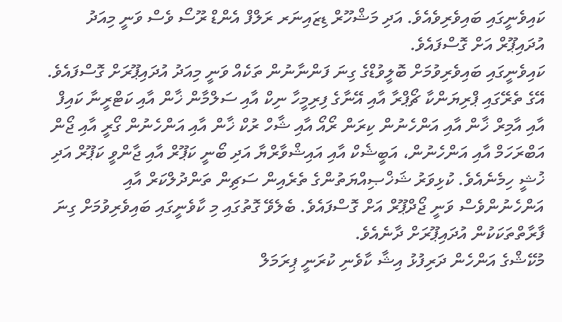ކައިވެނީގައި ބައިވެރިވެއެވެ. އަދި މަޝްހޫރް ޑިޒައިނަރ ރަލްފް އެންޑް ރޫސޯ ވެސް ވަނީ މިއަދު އުދައިޕޫރް އަށް ގޮސްފައެވެ.
ކައިވެނީގައި ބައިވެރިވުމަށް ބޮލީވުޑްގެ ގިނަ ފަންނާނުން ތަކެއް ވަނީ މިއަދު އުދައިޕޫރަށް ގޮސްފައެވެ. އޭގެ ތެރޭގައި ޕްރިޔަންކާ ޗޯޕްރާ އާއި އޭނާގެ ފިރިމީހާ ނިކް އާއި ސަލްމާން ޚާން އާއި ކަޓްރީނާ ކައިފް އާއި އާމިރް ޚާން އާއި އަންހެނުން ކިރަން ރޯއޯ އާއި ޝާހް ރުކް ޚާން އާއި އަންހެނުން ގޯރީ އާއި ޖޯން އަބްރަހަމް އާއި އަންހެނުން، އަބީޝެކް އާއި އައިޝްވާރްޔާ އަދި ބޯނީ ކަޕޫރް އާއި ޖާންވީ ކަޕޫރް އަދި ޚުޝީ ހިމެނެއެވެ. ކުޅިވަރު ޝަޚްޞިއްޔަތުންގެ ތެރެއިން ސަޗިން ތަންދުލްކަރް އާއި އަންހެނުންވެސް ވަނީ ޖޯދްޕޫރް އަށް ގޮސްފައެވެ. ބެލެވޭ ގޮތުގައި މި ކާވެނީގައި ބައިވެރިވުމަށް ގިނަ ފާރާތްތަކަކުން އުދައިޕޫރަށް ދާނެއެވެ.
މުކޭޝްގެ އަންހެން ދަރިފުޅު އިޝާ ކާވެނި ކުރަނީ ޕިރަމަލް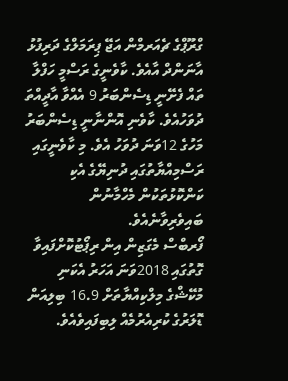ގްރޫޕްގެ ޗެއަރމްން އަޖޭ ޕިރަމަލްގެ ދަރިފުޅު އާނަންދް އާއެވެ. ކާވެނީގެ ރަސްމީ ހަފްލާ ތައް ފެށޭނީ ޑިސެންބަރު 9 އެއްވާ އާދީއްތަ ދުވަހުއެވެ. ކާވެނި އޮންނާނީ ޑިސެންބަރު މަހުގެ 12ވަނަ ދުވަހު އެވެ. މި ކާވެނީގައި ރަސްމިއްޔާތުގައި ދުނިޔޭގެ އެކި ކަންކޮޅުތަކުން މެހްމާނުން ބައިވެރިވާނެއެވެ.
ފޯރބްސް މެގަޒިން އިން ރިޕޯޓުކޮށްފައިވާ ގޮތުގައި 2018ވަނަ އަހަރު އެކަނި މުކޭޝްގެ މިލްކިއްޔާތަށް 16.9 ބިލިއަން ޑޮލަރުގެ ކުރިއެރުމެއް ލިބިފައިވެއެވެ.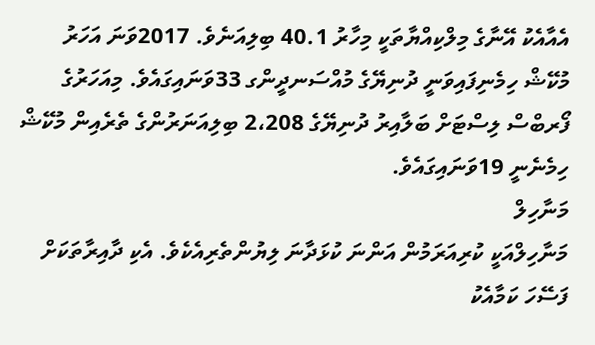އެއާއެކު އޭނާގެ މިލްކިއްޔާތަކީ މިހާރު 40.1 ބިލިއަނެވެ. 2017ވަނަ އަހަރު މުކޭޝް ހިމެނިފައިވަނީ ދުނިޔޭގެ މުއްސަނދީންގ 33ވަނައިގައެވެ. މިއަހަރުގެ ފޯރބްސް ލިސްޓަށް ބަލާއިރު ދުނިޔޭގެ 2،208 ބިލިއަނަރުންގެ ތެރެއިން މުކޭޝް ހިމެނެނީ 19ވަނައިގައެވެ.
މަނާހިލް
މަނާހިލްއަކީ ކުރިއަރަމުން އަންނަ ކުޅަދާނަ ލިޔުންތެރިއެކެވެ. އެކި ދާއިރާތަކަށް ފަސޭހަ ކަމާއެކު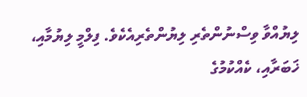ލިޔުއްވާ ވިސްނުންތެރި ލިޔުންތެރިއެކެވެ. ފިލްމީ ލިޔުމާއި، ޚަބަރާއި، ކެއްކުމުގެ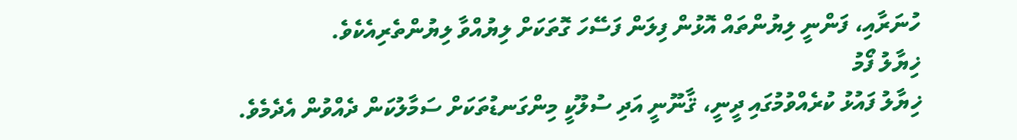ހުނަރާއި، ފަންނީ ލިޔުންތައް އޮޅުން ފިލަން ފަސޭހަ ގޮތަކަށް ލިޔުއްވާ ލިޔުންތެރިއެކެވެ.
ޚިޔާލު ފޯމު
ޚިޔާލު ފައުޅު ކުރެއްވުމުގައި ދީނީ، ޤާނޫނީ އަދި ސުލޫކީ މިންގަނޑުތަކަށް ސަމާލުކަން ދެއްވުން އެދެމެވެ.